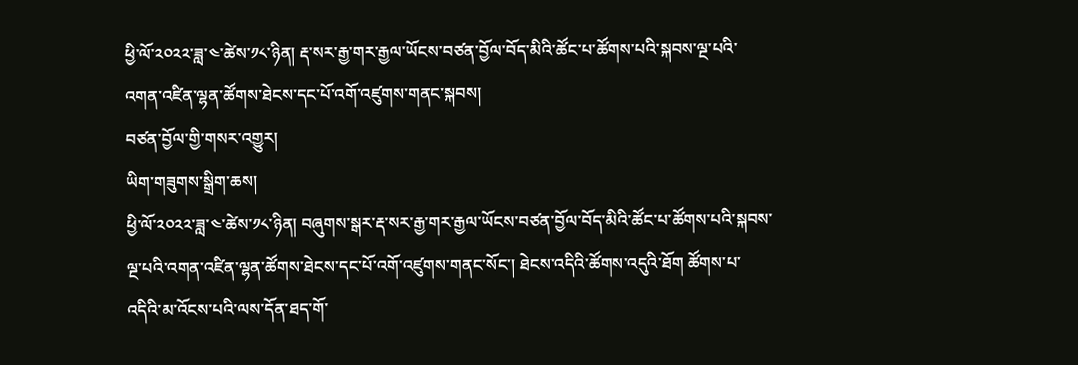ཕྱི་ལོ་༢༠༢༢་ཟླ་༤་ཚེས་༡༨་ཉིན། རྡ་སར་རྒྱ་གར་རྒྱལ་ཡོངས་བཙན་བྱོལ་བོད་མིའི་ཚོང་པ་ཚོགས་པའི་སྐབས་ལྔ་པའི་འགན་འཛིན་ལྷན་ཚོགས་ཐེངས་དང་པོ་འགོ་འཛུགས་གནང་སྐབས།
བཙན་བྱོལ་གྱི་གསར་འགྱུར།
ཡིག་གཟུགས་སྒྲིག་ཆས།
ཕྱི་ལོ་༢༠༢༢་ཟླ་༤་ཚེས་༡༨་ཉིན། བཞུགས་སྒར་རྡ་སར་རྒྱ་གར་རྒྱལ་ཡོངས་བཙན་བྱོལ་བོད་མིའི་ཚོང་པ་ཚོགས་པའི་སྐབས་ལྔ་པའི་འགན་འཛིན་ལྷན་ཚོགས་ཐེངས་དང་པོ་འགོ་འཛུགས་གནང་སོང་། ཐེངས་འདིའི་ཚོགས་འདུའི་ཐོག ཚོགས་པ་འདིའི་མ་འོངས་པའི་ལས་དོན་ཐད་གོ་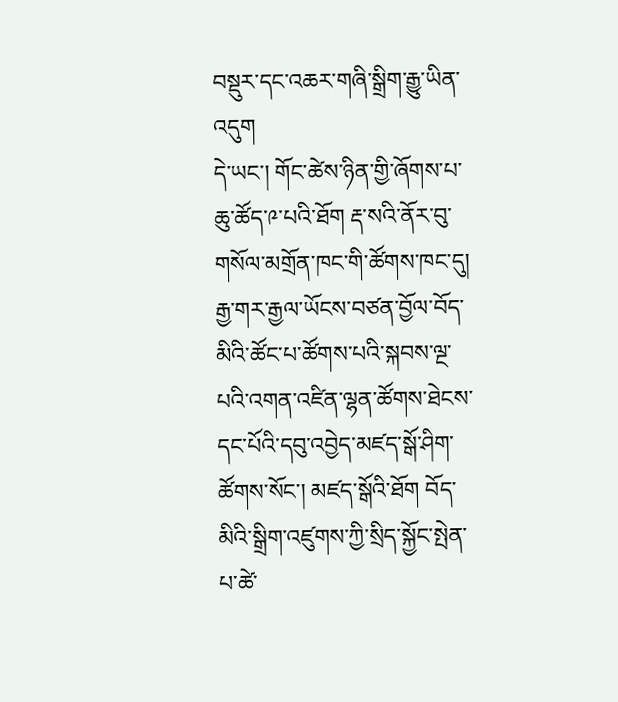བསྡུར་དང་འཆར་གཞི་སྒྲིག་རྒྱུ་ཡིན་འདུག
དེ་ཡང་། གོང་ཚེས་ཉིན་གྱི་ཞོགས་པ་ཆུ་ཚོད་༩་པའི་ཐོག རྡ་སའི་ནོར་བུ་གསོལ་མགྲོན་ཁང་གི་ཚོགས་ཁང་དུ། རྒྱ་གར་རྒྱལ་ཡོངས་བཙན་བྱོལ་བོད་མིའི་ཚོང་པ་ཚོགས་པའི་སྐབས་ལྔ་པའི་འགན་འཛིན་ལྷན་ཚོགས་ཐེངས་དང་པོའི་དབུ་འབྱེད་མཛད་སྒོ་ཤིག་ཚོགས་སོང་། མཛད་སྒོའི་ཐོག བོད་མིའི་སྒྲིག་འཛུགས་ཀྱི་སྲིད་སྐྱོང་སྤེན་པ་ཚེ་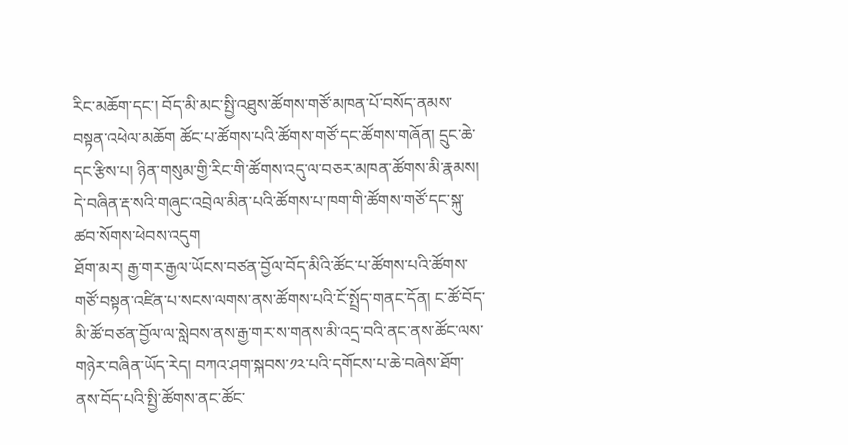རིང་མཆོག་དང་། བོད་མི་མང་སྤྱི་འཐུས་ཚོགས་གཙོ་མཁན་པོ་བསོད་ནམས་བསྟན་འཕེལ་མཆོག ཚོང་པ་ཚོགས་པའི་ཚོགས་གཙོ་དང་ཚོགས་གཞོན། དྲུང་ཆེ་དང་རྩིས་པ། ཉིན་གསུམ་གྱི་རིང་གི་ཚོགས་འདུ་ལ་བཅར་མཁན་ཚོགས་མི་རྣམས། དེ་བཞིན་རྡ་སའི་གཞུང་འབྲེལ་མིན་པའི་ཚོགས་པ་ཁག་གི་ཚོགས་གཙོ་དང་སྐུ་ཚབ་སོགས་ཕེབས་འདུག
ཐོག་མར། རྒྱ་གར་རྒྱལ་ཡོངས་བཙན་བྱོལ་བོད་མིའི་ཚོང་པ་ཚོགས་པའི་ཚོགས་གཙོ་བསྟན་འཛིན་པ་སངས་ལགས་ནས་ཚོགས་པའི་ངོ་སྤྲོད་གནང་དོན། ང་ཚོ་བོད་མི་ཚོ་བཙན་བྱོལ་ལ་སླེབས་ནས་རྒྱ་གར་ས་གནས་མི་འདྲ་བའི་ནང་ནས་ཚོང་ལས་གཉེར་བཞིན་ཡོད་རེད། བཀའ་ཤག་སྐབས་༡༢་པའི་དགོངས་པ་ཆེ་བཞེས་ཐོག་ནས་བོད་པའི་སྤྱི་ཚོགས་ནང་ཚོང་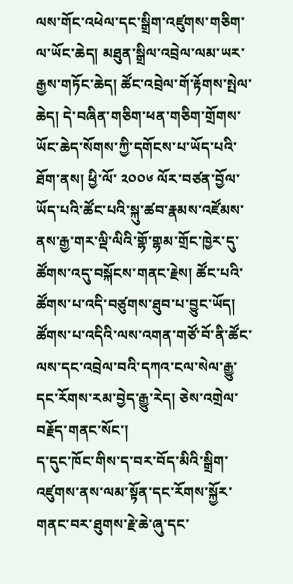ལས་གོང་འཕེལ་དང་སྒྲིག་འཛུགས་གཅིག་ལ་ཡོང་ཆེད། མཐུན་སྒྲིལ་འབྲེལ་ལམ་ཡར་རྒྱས་གཏོང་ཆེད། ཚོང་འབྲེལ་གོ་རྟོགས་སྤེལ་ཆེད། དེ་བཞིན་གཅིག་ཕན་གཅིག་གྲོགས་ཡོང་ཆེད་སོགས་ཀྱི་དགོངས་པ་ཡོད་པའི་ཐོག་ནས། ཕྱི་ལོ་ ༢༠༠༦ ལོར་བཙན་བྱོལ་ཡོད་པའི་ཚོང་པའི་སྐུ་ཚབ་རྣམས་འཛོམས་ནས་རྒྱ་གར་ལྡི་ལིའི་གྷོ་གྷམ་གྲོང་ཁྱེར་དུ་ཚོགས་འདུ་བསྐོངས་གནང་རྗེས། ཚོང་པའི་ཚོགས་པ་འདི་བཙུགས་ཐུབ་པ་བྱུང་ཡོད། ཚོགས་པ་འདིའི་ལས་འགན་གཙོ་བོ་ནི་ཚོང་ལས་དང་འབྲེལ་བའི་དཀའ་ངལ་སེལ་རྒྱུ་དང་རོགས་རམ་བྱེད་རྒྱུ་རེད། ཅེས་འགྲེལ་བརྗོད་གནང་སོང་།
ད་དུང་ཁོང་གིས་ད་བར་བོད་མིའི་སྒྲིག་འཛུགས་ནས་ལམ་སྟོན་དང་རོགས་སྐྱོར་གནང་བར་ཐུགས་རྗེ་ཆེ་ཞུ་དང་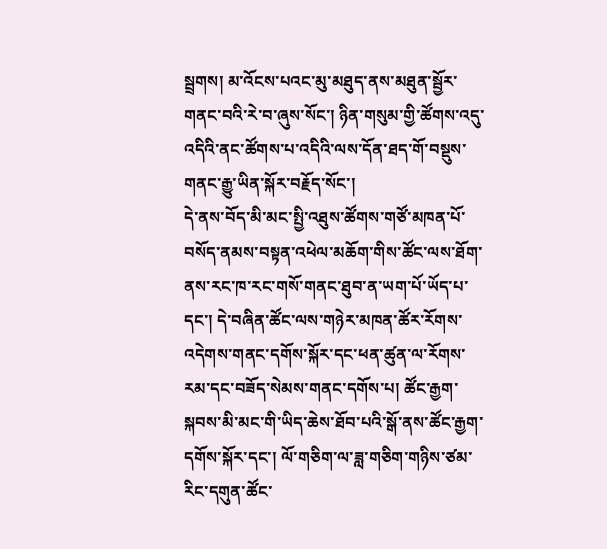སྦྲགས། མ་འོངས་པའང་མུ་མཐུད་ནས་མཐུན་སྦྱོར་གནང་བའི་རེ་བ་ཞུས་སོང་། ཉིན་གསུམ་གྱི་ཚོགས་འདུ་འདིའི་ནང་ཚོགས་པ་འདིའི་ལས་དོན་ཐད་གོ་བསྡུས་གནང་རྒྱུ་ཡིན་སྐོར་བརྗོད་སོང་།
དེ་ནས་བོད་མི་མང་སྤྱི་འཐུས་ཚོགས་གཙོ་མཁན་པོ་བསོད་ནམས་བསྟན་འཕེལ་མཆོག་གིས་ཚོང་ལས་ཐོག་ནས་རང་ཁ་རང་གསོ་གནང་ཐུབ་ན་ཡག་པོ་ཡོད་པ་དང་། དེ་བཞིན་ཚོང་ལས་གཉེར་མཁན་ཚོར་རོགས་འདེགས་གནང་དགོས་སྐོར་དང་ཕན་ཚུན་ལ་རོགས་རམ་དང་བཟོད་སེམས་གནང་དགོས་པ། ཚོང་རྒྱག་སྐབས་མི་མང་གི་ཡིད་ཆེས་ཐོབ་པའི་སྒོ་ནས་ཚོང་རྒྱག་དགོས་སྐོར་དང་། ལོ་གཅིག་ལ་ཟླ་གཅིག་གཉིས་ཙམ་རིང་དགུན་ཚོང་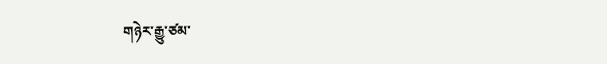གཉེར་རྒྱུ་ཙམ་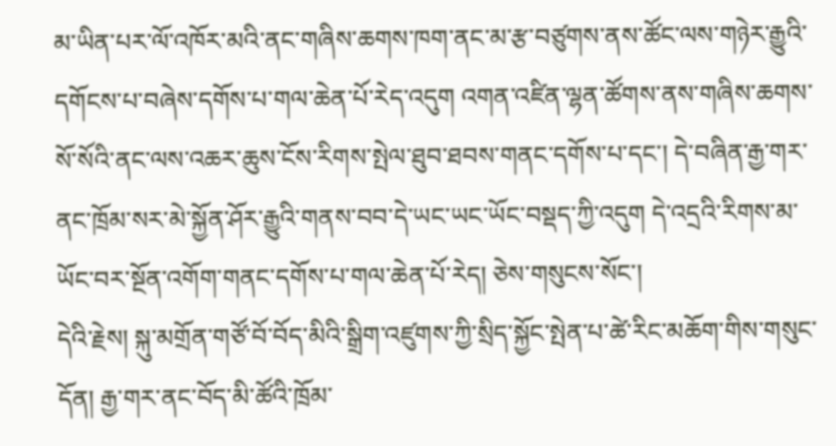མ་ཡིན་པར་ལོ་འཁོར་མའི་ནང་གཞིས་ཆགས་ཁག་ནང་མ་རྩ་བཙུགས་ནས་ཚོང་ལས་གཉེར་རྒྱུའི་དགོངས་པ་བཞེས་དགོས་པ་གལ་ཆེན་པོ་རེད་འདུག འགན་འཛིན་ལྷན་ཚོགས་ནས་གཞིས་ཆགས་སོ་སོའི་ནང་ལས་འཆར་ཆུས་ངོས་རིགས་སྤེལ་ཐུབ་ཐབས་གནང་དགོས་པ་དང་། དེ་བཞིན་རྒྱ་གར་ནང་ཁྲོམ་སར་མེ་སྐྱོན་ཤོར་རྒྱུའི་གནས་བབ་དེ་ཡང་ཡང་ཡོང་བསྡད་ཀྱི་འདུག དེ་འདྲའི་རིགས་མ་ཡོང་བར་སྔོན་འགོག་གནང་དགོས་པ་གལ་ཆེན་པོ་རེད། ཅེས་གསུངས་སོང་།
དེའི་རྗེས། སྐུ་མགྲོན་གཙོ་བོ་བོད་མིའི་སྒྲིག་འཛུགས་ཀྱི་སྲིད་སྐྱོང་སྤེན་པ་ཚེ་རིང་མཆོག་གིས་གསུང་དོན། རྒྱ་གར་ནང་བོད་མི་ཚོའི་ཁྲོམ་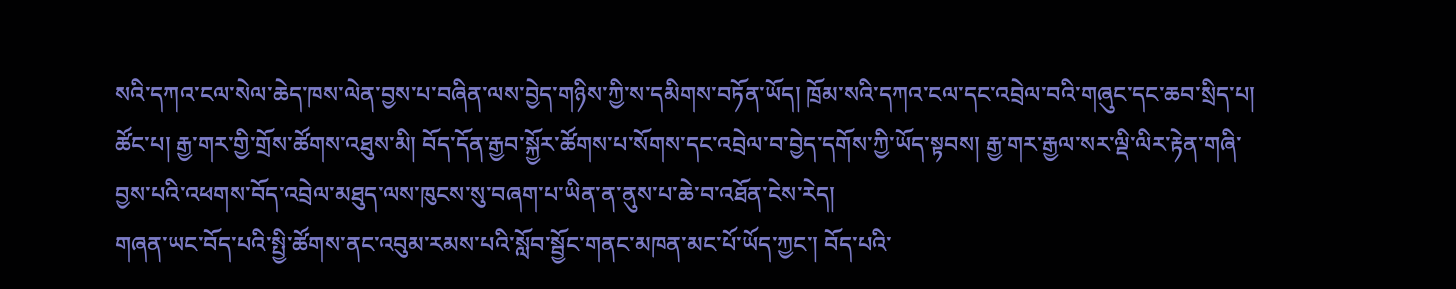སའི་དཀའ་ངལ་སེལ་ཆེད་ཁས་ལེན་བྱས་པ་བཞིན་ལས་བྱེད་གཉིས་ཀྱི་ས་དམིགས་བཏོན་ཡོད། ཁྲོམ་སའི་དཀའ་ངལ་དང་འབྲེལ་བའི་གཞུང་དང་ཆབ་སྲིད་པ། ཚོང་པ། རྒྱ་གར་གྱི་གྲོས་ཚོགས་འཐུས་མི། བོད་དོན་རྒྱབ་སྐྱོར་ཚོགས་པ་སོགས་དང་འབྲེལ་བ་བྱེད་དགོས་ཀྱི་ཡོད་སྟབས། རྒྱ་གར་རྒྱལ་སར་ལྡི་ལིར་རྟེན་གཞི་བྱས་པའི་འཕགས་བོད་འབྲེལ་མཐུད་ལས་ཁུངས་སུ་བཞག་པ་ཡིན་ན་ནུས་པ་ཆེ་བ་འཐོན་ངེས་རེད།
གཞན་ཡང་བོད་པའི་སྤྱི་ཚོགས་ནང་འབུམ་རམས་པའི་སློབ་སྦྱོང་གནང་མཁན་མང་པོ་ཡོད་ཀྱང་། བོད་པའི་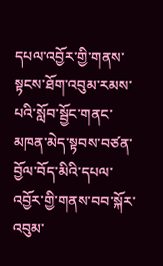དཔལ་འབྱོར་གྱི་གནས་སྟངས་ཐོག་འབུམ་རམས་པའི་སློབ་སྦྱོང་གནང་མཁན་མེད་སྟབས་བཙན་བྱོལ་བོད་མིའི་དཔལ་འབྱོར་གྱི་གནས་བབ་སྐོར་འབུམ་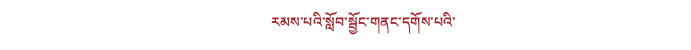རམས་པའི་སློབ་སྦྱོང་གནང་དགོས་པའི་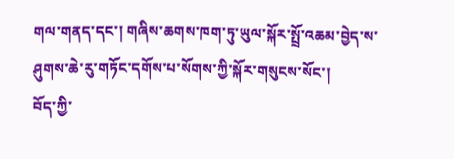གལ་གནད་དང་། གཞིས་ཆགས་ཁག་ཏུ་ཡུལ་སྐོར་སྤྲོ་འཆམ་བྱེད་ས་ཤུགས་ཆེ་རུ་གཏོང་དགོས་པ་སོགས་ཀྱི་སྐོར་གསུངས་སོང་།
བོད་ཀྱི་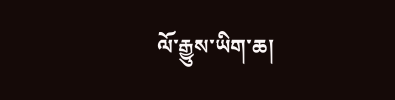ལོ་རྒྱུས་ཡིག་ཆ།